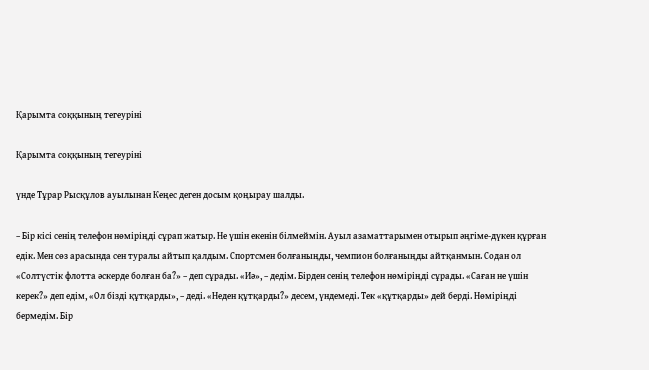Қарымта соққының тегеуріні

Қарымта соққының тегеуріні

үнде Тұрар Рысқұлов ауылынан Кеңес деген досым қоңырау шалды.

– Бір кісі сенің телефон нөміріңді сұрап жатыр. Не үшін екенін білмеймін. Ауыл азаматтарымен отырып әңгіме-дүкен құрған едік. Мен сөз арасында сен туралы айтып қалдым. Спортсмен болғаныңды, чемпион болғаныңды айтқанмын. Содан ол «Солтүстік флотта әскерде болған ба?» – деп сұрады. «Иә», – дедім. Бірден сенің телефон нөміріңді сұрады. «Саған не үшін керек?» деп едім, «Ол бізді құтқарды», – деді. «Неден құтқарды?» десем, үндемеді. Тек «құтқарды» дей берді. Нөміріңді бермедім. Бір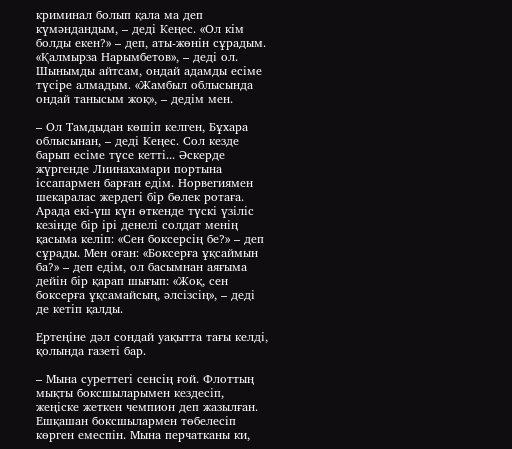криминал болып қала ма деп күмәндандым, – деді Кеңес. «Ол кім болды екен?» – деп, аты-жөнін сұрадым. «Қалмырза Нарымбетов», – деді ол. Шынымды айтсам, ондай адамды есіме түсіре алмадым. «Жамбыл облысында ондай танысым жоқ», – дедім мен.

– Ол Тамдыдан көшіп келген, Бұхара облысынан, – деді Кеңес. Сол кезде барып есіме түсе кетті... Әскерде жүргенде Лиинахамари портына іссапармен барған едім. Норвегиямен шекаралас жердегі бір бөлек ротаға. Арада екі-үш күн өткенде түскі үзіліс кезінде бір ірі денелі солдат менің қасыма келіп: «Сен боксерсің бе?» – деп сұрады. Мен оған: «Боксерға ұқсаймын ба?» – деп едім, ол басымнан аяғыма дейін бір қарап шығып: «Жоқ, сен боксерға ұқсамайсың, әлсізсің», – деді де кетіп қалды.

Ертеңіне дәл сондай уақытта тағы келді, қолында газеті бар.

– Мына суреттегі сенсің ғой. Флоттың мықты боксшыларымен кездесіп, жеңіске жеткен чемпион деп жазылған. Ешқашан боксшылармен төбелесіп көрген емеспін. Мына перчатканы ки,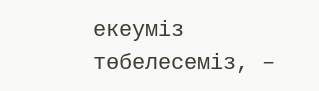екеуміз төбелесеміз, –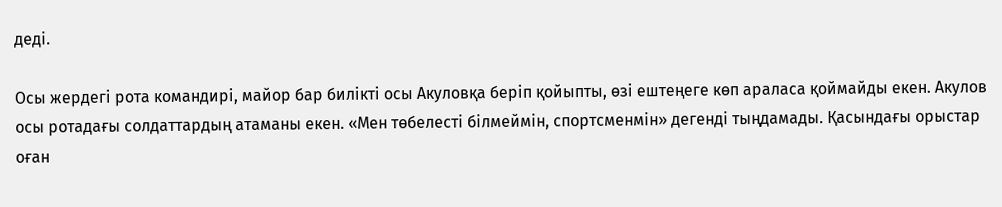деді.

Осы жердегі рота командирі, майор бар билікті осы Акуловқа беріп қойыпты, өзі ештеңеге көп араласа қоймайды екен. Акулов осы ротадағы солдаттардың атаманы екен. «Мен төбелесті білмеймін, спортсменмін» дегенді тыңдамады. Қасындағы орыстар оған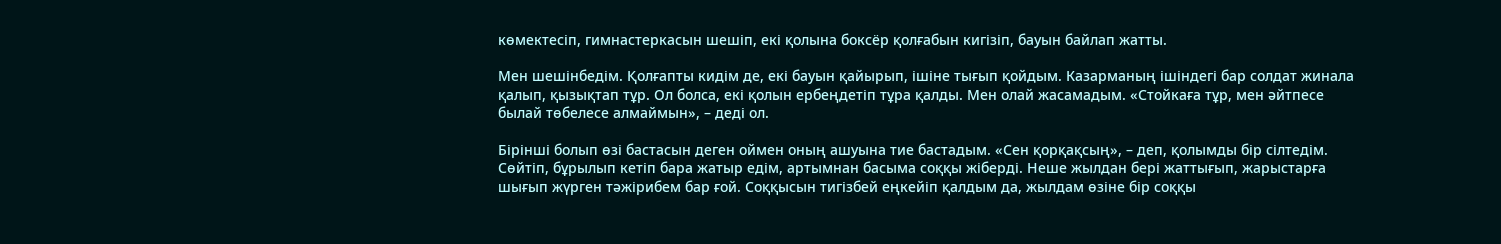көмектесіп, гимнастеркасын шешіп, екі қолына боксёр қолғабын кигізіп, бауын байлап жатты.

Мен шешінбедім. Қолғапты кидім де, екі бауын қайырып, ішіне тығып қойдым. Казарманың ішіндегі бар солдат жинала қалып, қызықтап тұр. Ол болса, екі қолын ербеңдетіп тұра қалды. Мен олай жасамадым. «Стойкаға тұр, мен әйтпесе былай төбелесе алмаймын», – деді ол.

Бірінші болып өзі бастасын деген оймен оның ашуына тие бастадым. «Сен қорқақсың», – деп, қолымды бір сілтедім. Сөйтіп, бұрылып кетіп бара жатыр едім, артымнан басыма соққы жіберді. Неше жылдан бері жаттығып, жарыстарға шығып жүрген тәжірибем бар ғой. Соққысын тигізбей еңкейіп қалдым да, жылдам өзіне бір соққы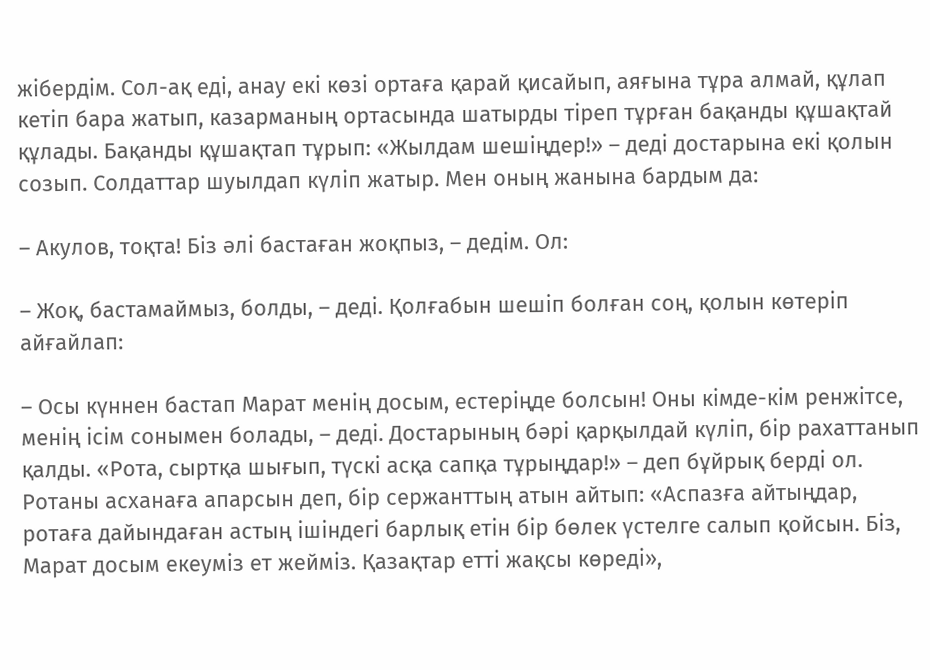жібердім. Сол-ақ еді, анау екі көзі ортаға қарай қисайып, аяғына тұра алмай, құлап кетіп бара жатып, казарманың ортасында шатырды тіреп тұрған бақанды құшақтай құлады. Бақанды құшақтап тұрып: «Жылдам шешіңдер!» – деді достарына екі қолын созып. Солдаттар шуылдап күліп жатыр. Мен оның жанына бардым да:

– Акулов, тоқта! Біз әлі бастаған жоқпыз, – дедім. Ол:

– Жоқ, бастамаймыз, болды, – деді. Қолғабын шешіп болған соң, қолын көтеріп айғайлап:

– Осы күннен бастап Марат менің досым, естеріңде болсын! Оны кімде-кім ренжітсе, менің ісім сонымен болады, – деді. Достарының бәрі қарқылдай күліп, бір рахаттанып қалды. «Рота, сыртқа шығып, түскі асқа сапқа тұрыңдар!» – деп бұйрық берді ол. Ротаны асханаға апарсын деп, бір сержанттың атын айтып: «Аспазға айтыңдар, ротаға дайындаған астың ішіндегі барлық етін бір бөлек үстелге салып қойсын. Біз, Марат досым екеуміз ет жейміз. Қазақтар етті жақсы көреді»,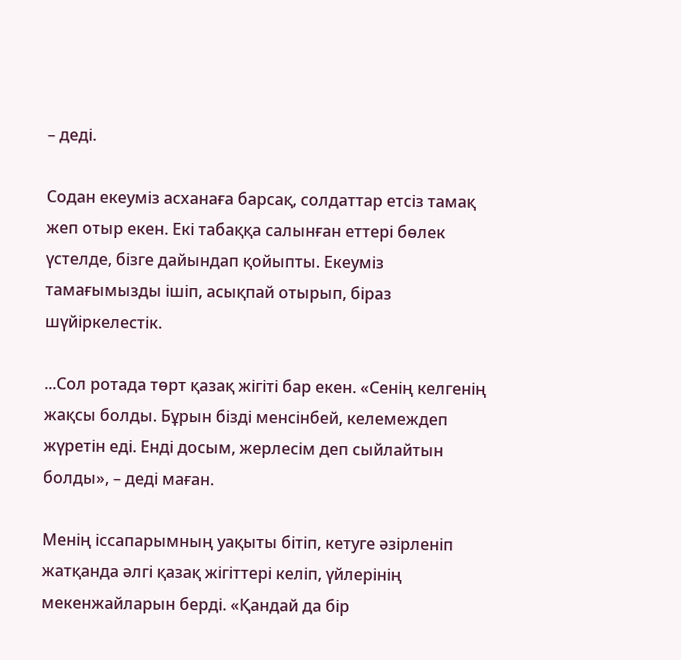– деді.

Содан екеуміз асханаға барсақ, солдаттар етсіз тамақ жеп отыр екен. Екі табаққа салынған еттері бөлек үстелде, бізге дайындап қойыпты. Екеуміз тамағымызды ішіп, асықпай отырып, біраз шүйіркелестік.

...Сол ротада төрт қазақ жігіті бар екен. «Сенің келгенің жақсы болды. Бұрын бізді менсінбей, келемеждеп жүретін еді. Енді досым, жерлесім деп сыйлайтын болды», – деді маған.

Менің іссапарымның уақыты бітіп, кетуге әзірленіп жатқанда әлгі қазақ жігіттері келіп, үйлерінің мекенжайларын берді. «Қандай да бір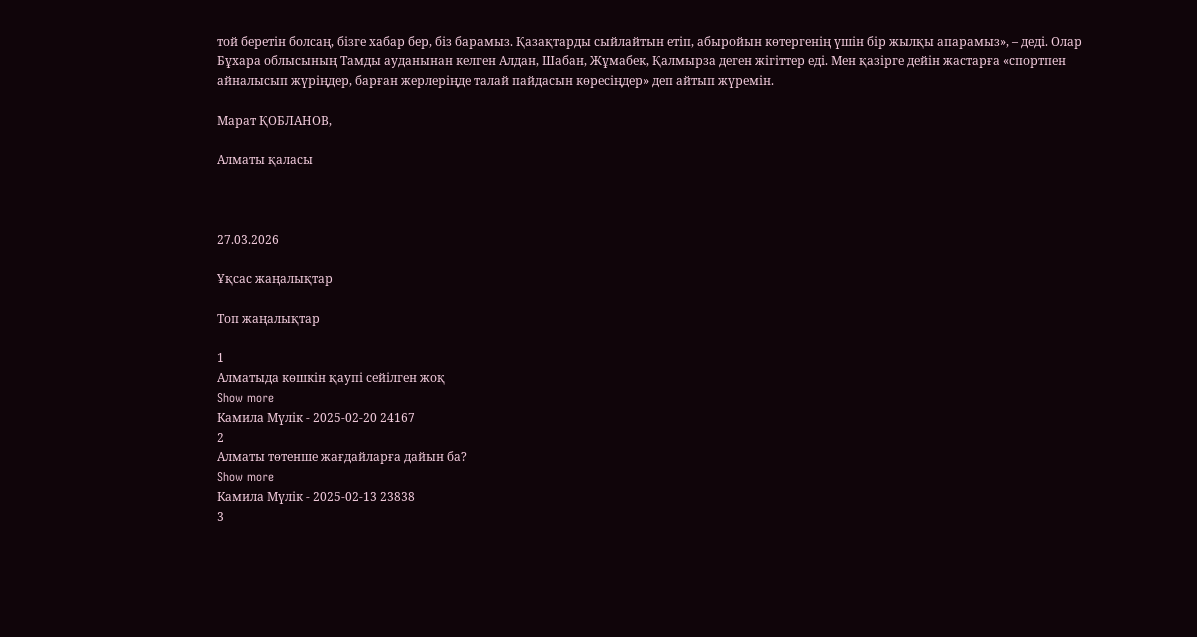той беретін болсаң, бізге хабар бер, біз барамыз. Қазақтарды сыйлайтын етіп, абыройын көтергенің үшін бір жылқы апарамыз», – деді. Олар Бұхара облысының Тамды ауданынан келген Алдан, Шабан, Жұмабек, Қалмырза деген жігіттер еді. Мен қазірге дейін жастарға «спортпен айналысып жүріңдер, барған жерлеріңде талай пайдасын көресіңдер» деп айтып жүремін.

Марат ҚОБЛАНОВ,

Алматы қаласы



27.03.2026

Ұқсас жаңалықтар

Топ жаңалықтар

1
Алматыда көшкін қаупі сейілген жоқ
Show more
Камила Мүлік - 2025-02-20 24167
2
Алматы төтенше жағдайларға дайын ба?
Show more
Камила Мүлік - 2025-02-13 23838
3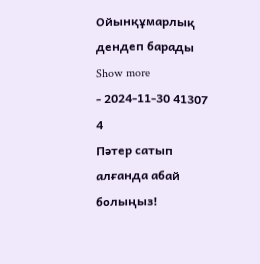Ойынқұмарлық дендеп барады
Show more
- 2024-11-30 41307
4
Пәтер сатып алғанда абай болыңыз!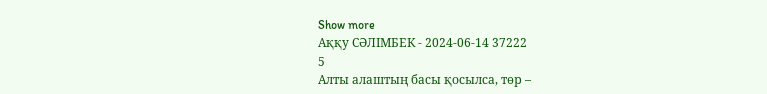Show more
Аққу СӘЛІМБЕК - 2024-06-14 37222
5
Алты алаштың басы қосылса, төр –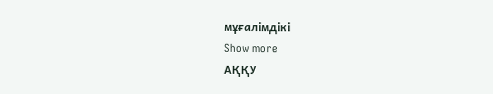мұғалімдікі
Show more
АҚҚУ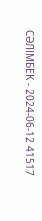СӘЛІМБЕК - 2024-06-12 41517